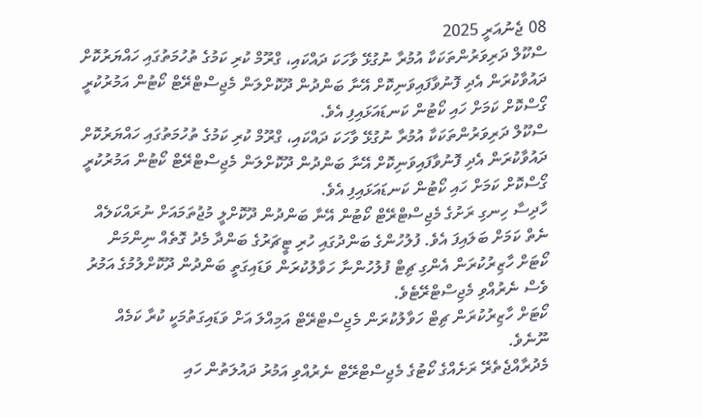08 ޖެނުއަރީ 2025
ސްކޫލް ދަރިވަރުންތަކަކާ އުމުރާ ނުގުޅޭ ވާހަކަ ދައްކައި، ގްރޫމް ކުރި ކަމުގެ ތުހުމަތުގައި ހައްޔަރުކޮށް ދައުވާކުރަން އެދި ފޮނުވާފައިވަނިކޮށް އޭނާ ބަންދުން ދޫކޮށްލަން މެޖިސްޓްރޭޓް ކޯޓުން އަމުރުކުރީ ގޯސްކޮށް ކަމަށް ހައި ކޯޓުން ކަނޑައަޅައިފި އެވެ.
ސްކޫލް ދަރިވަރުންތަކަކާ އުމުރާ ނުގުޅޭ ވާހަކަ ދައްކައި، ގްރޫމް ކުރި ކަމުގެ ތުހުމަތުގައި ހައްޔަރުކޮށް ދައުވާކުރަން އެދި ފޮނުވާފައިވަނިކޮށް އޭނާ ބަންދުން ދޫކޮށްލަން މެޖިސްޓްރޭޓް ކޯޓުން އަމުރުކުރީ ގޯސްކޮށް ކަމަށް ހައި ކޯޓުން ކަނޑައަޅައިފި އެވެ.
ހާދިސާ ހިނގި ރަށުގެ މެޖިސްޓްރޭޓް ކޯޓުން އޭނާ ބަންދުން ދޫކޮށްލީ މުޖުތަމައަށް ނުރައްކަލެއް ނެތް ކަމަށް ބަލައިފަ އެވެ. ފުލުހުންގެ ބަންދުގައި ހުރި ޓީޗަރުގެ ބަންދާ މެދު ގޮތެއް ނިންމަން ކޯޓަށް ހާޒިރުކުރަން އެންގި ޗިޓް ފުލުހުންނާ ހަވާލުކުރަން ވަޑައިގަތީ ބަންދުން ދޫކޮށްލުމުގެ އަމުރު ވެސް ނެރުއްވި މެޖިސްޓްރޭޓެވެ.
ކޯޓަށް ހާޒިރުކުރަން ޗިޓް ހަވާލުކުރަން މެޖިސްޓްރޭޓް އަމިއްލަ އަށް ވަޑައިގަތުމަކީ ކުރާ ކަމެއް ނޫނެވެ.
މެދުރާއްޖެތެރޭ ރަށެއްގެ ކޯޓުގެ މެޖިސްޓްރޭޓް ނެރުއްވި އަމުރު ދައުލަތުން ހައި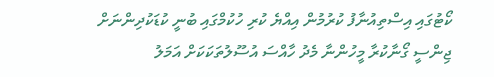ކޯޓުގައި އިސްތިއުނާފު ކުރުމުން އިއްޔެ ކުރި ހުކުމްގައި ބުނީ ކުޑަކުދިންނަށް ޖިންސީ ގޯނާކުރާ މީހުންނާ މެދު ހާއްސަ އުސޫލުތަކަކަށް އަމަލު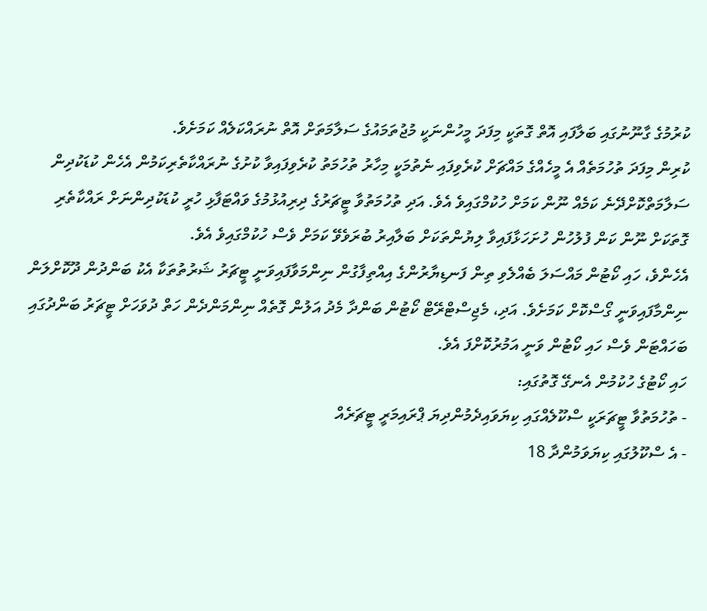ކުރުމުގެ ގާނޫނުގައި ބަލާފައި އޮތް ގޮތަކީ މިފަދަ މީހުންނަކީ މުޖުތަމައުގެ ސަލާމަތަށް އޮތް ނުރައްކަލެއް ކަމަށެވެ.
ކުރިން މިފަދަ ތުހުމަތެއް އެ މީހެއްގެ މައްޗަށް ކުރެވިފައި ނެތުމަކީ މިހާރު ތުހުމަތު ކުރެވިފައިވާ ކުށުގެ ނުރައްކާތެރިކަމުން އެހެން ކުޑަކުދިން ސަލާމަތްކޮށްދޭނެ ކަމެއް ނޫން ކަމަށް ހުކުމްގައިވެ އެވެ. އަދި ތުހުމަތުވާ ޓީޗަރުގެ ދިރިއުޅުމުގެ ވައްޓަފާޅި ހުރީ ކުޑަކުދިންނަށް ރައްކާތެރި ގޮތަކަށް ނޫން ކަން ފުލުހުން ހުށަހަޅާފައިވާ ލިޔުންތަކަށް ބަލާއިރު ބުރަވެވޭ ކަމަށް ވެސް ހުކުމްގައިވެ އެވެ.
އެހެންވެ، ހައި ކޯޓުން މައްސަލަ ބެއްލެވި ތިން ފަނޑިޔާރުންގެ އިއްތިފާގުން ނިންމަވާފައިވަނީ ޓީޗަރު ޝަރުތުތަކާ އެކު ބަންދުން ދޫކޮށްލަން ނިންމާފައިވަނީ ގޯސްކޮށް ކަމަށެވެ. އަދި، މެޖިސްޓްރޭޓް ކޯޓުން ބަންދާ މެދު އަލުން ގޮތެއް ނިންމަންދެން ހަތް ދުވަހަށް ޓީޗަރު ބަންދުގައި ބަހައްޓަން ވެސް ހައި ކޯޓުން ވަނީ އަމުރުކޮށްފަ އެވެ.
ހައި ކޯޓުގެ ހުކުމުން އެނގޭ ގޮތުގައި:
- ތުހުމަތުވާ ޓީޗަރަކީ ސްކޫލެއްގައި ކިޔަވައިދެމުންދިޔަ ޕްރައިމަރީ ޓީޗަރެއް
- އެ ސްކޫލުގައި ކިޔަވަމުންދާ 18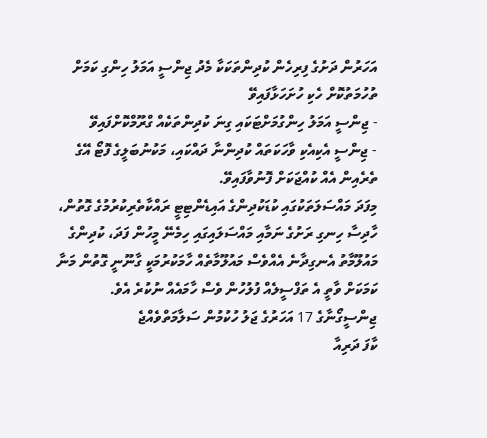އަހަރުން ދަށުގެ ފިރިހެން ކުދިންތަކަކާ މެދު ޖިންސީ އަމަލު ހިންގި ކަމަށް ތުހުމަތުކޮށް ހެކި ހުށަހަޅާފައިވޭ
- ޖިންސީ އަމަލު ހިންގުމަށްޓަކައި ގިނަ ކުދިންތަކެއް ގްރޫމްކޮށްފައިވޭ
- ޖިންސީ އެކިއެކި ވާހަކަތައް ކުދިންނާ ދައްކައި، މަކުނުބަލީގެ ފޮޓޯ އޭގެ ތެރެއިން އެއް ކުއްޖަކަށް ފޮނުވާފައިވޭ.
މިފަދަ މައްސަލަތަކުގައި ކުޑަކުދިންގެ އައިޑެންޓިޓީ ރައްކާތެރިކުރުމުގެ ގޮތުން، ހާދިސާ ހިނގި ރަށުގެ ނަމާއި މައްސަލައިގައި ހިމެނޭ މީހުން ފަދަ، ކުދިންގެ މައުލޫމާތު އެނގިދާނެ އެއްވެސް މައުލޫމާތެއް ހާމަކުރުމަކީ ގާނޫނީ ގޮތުން މަނާ ކަމަކަށް ވާތީ އެ ތަފްސީލެއް ފުލުހުން ވެސް ހާމައެއް ނުކުރެ އެވެ.
ޖިންސީގޯނާގެ 17 އަހަރުގެ ޖަލު ހުކުމުން ސަލާމަތްވެއްޖެ
ކާފަ ދަރިއާ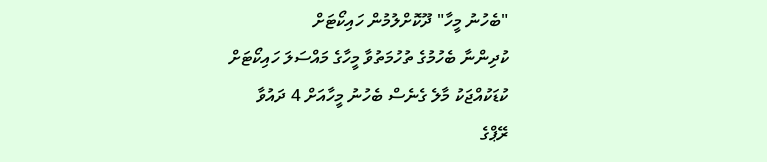"ބެހުނު މީހާ" ދޫކޮށްލުމުން ހައިކޯޓަށް
ކުދިންނާ ބެހުމުގެ ތުހުމަތުވާ މީހާގެ މައްސަލަ ހައިކޯޓަށް
ކުޑަކުއްޖަކު މާލެ ގެނެސް ބެހުނު މީހާއަށް 4 ދައުވާ
ރޭޕްގެ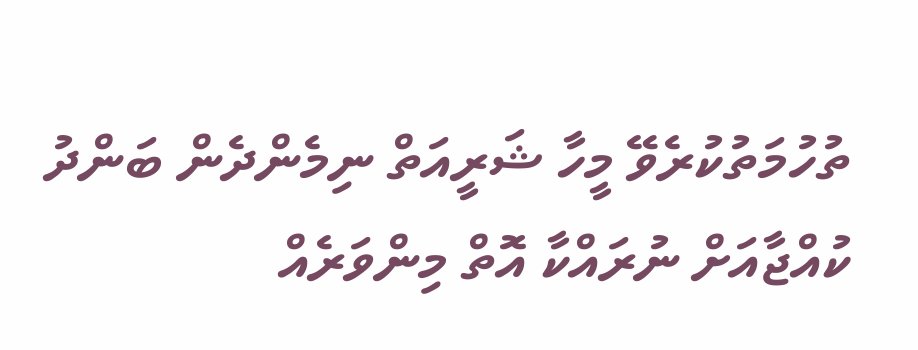ތުހުމަތުކުރެވޭ މީހާ ޝަރީއަތް ނިމެންދެން ބަންދު
ކުއްޖާއަށް ނުރައްކާ އޮތް މިންވަރެއް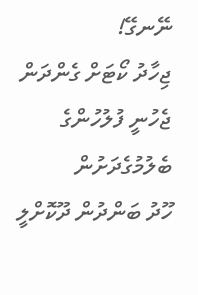ނޭނގޭ!
ޖިހާދު ކޯޓަށް ގެންދަން ޖެހުނީ ފުލުހުންގެ ބެލުމުގެދަށުން
ހޫދު ބަންދުން ދޫކޮށްލީ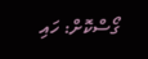ގޯސްކޮށް: ހައި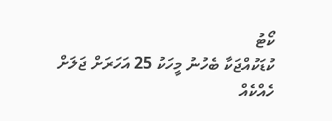ކޯޓު
ކުޑަކުއްޖަކާ ބެހުނު މީހަކު 25 އަހަރަށް ޖަލަށް
ހެއްކެއް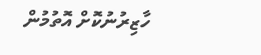ހާޒިރުނުކޮށް އޮތުމުން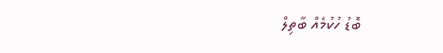ބޮޑު ހުކުމެއް ބާތިލް